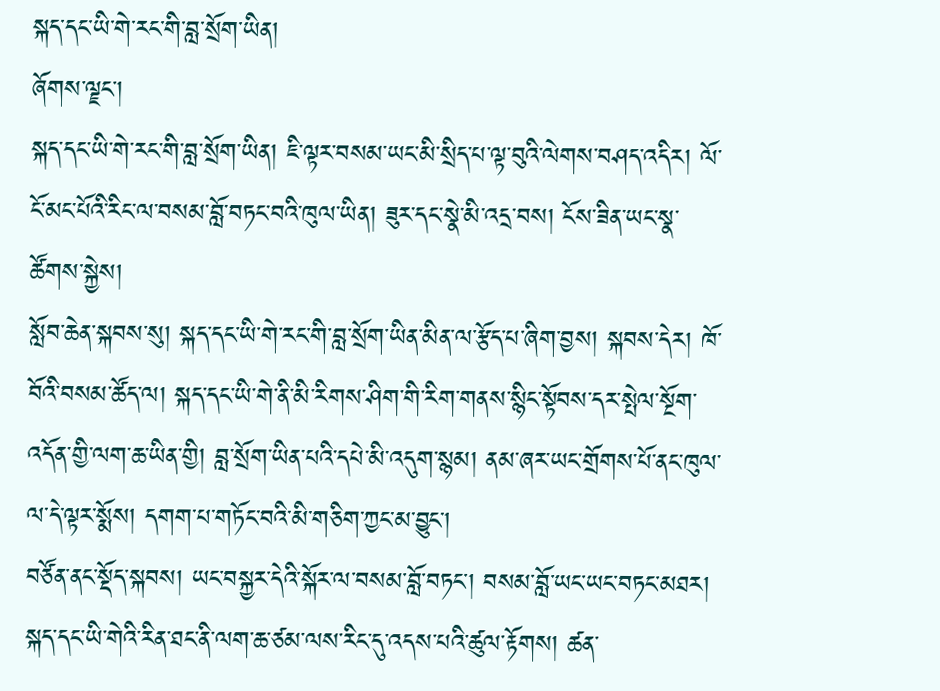སྐད་དང་ཡི་གེ་རང་གི་བླ་སྲོག་ཡིན།
ཞོགས་ལྗང་།
སྐད་དང་ཡི་གེ་རང་གི་བླ་སྲོག་ཡིན། ཇི་ལྟར་བསམ་ཡང་མི་སྲིད་པ་ལྟ་བུའི་ལེགས་བཤད་འདིར། ལོ་ངོ་མང་པོའི་རིང་ལ་བསམ་བློ་བཏང་བའི་ཁུལ་ཡིན། ཟུར་དང་སྣེ་མི་འདྲ་བས། ངོས་ཟིན་ཡང་སྣ་ཚོགས་སྐྱེས།
སློབ་ཆེན་སྐབས་སུ། སྐད་དང་ཡི་གེ་རང་གི་བླ་སྲོག་ཡིན་མིན་ལ་རྩོད་པ་ཞིག་བྱས། སྐབས་དེར། ཁོ་བོའི་བསམ་ཚོད་ལ། སྐད་དང་ཡི་གེ་ནི་མི་རིགས་ཤིག་གི་རིག་གནས་སྙིང་སྟོབས་དར་སྤེལ་སྔོག་འདོན་གྱི་ལག་ཆ་ཡིན་གྱི། བླ་སྲོག་ཡིན་པའི་དཔེ་མི་འདུག་སྙམ། ནམ་ཞར་ཡང་གྲོགས་པོ་ནང་ཁུལ་ལ་དེ་ལྟར་སྨོས། དགག་པ་གཏོང་བའི་མི་གཅིག་ཀྱང་མ་བྱུང་།
བཙོན་ནང་སྡོད་སྐབས། ཡང་བསྐྱར་དེའི་སྐོར་ལ་བསམ་བློ་བཏང་། བསམ་བློ་ཡང་ཡང་བཏང་མཐར། སྐད་དང་ཡི་གེའི་རིན་ཐང་ནི་ལག་ཆ་ཙམ་ལས་རིང་དུ་འདས་པའི་ཚུལ་རྟོགས། ཚན་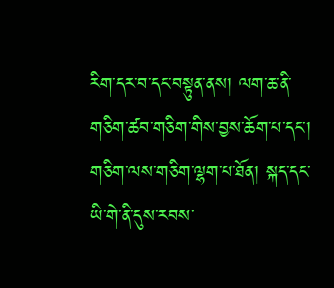རིག་དར་བ་དང་བསྟུན་ནས། ལག་ཆ་ནི་གཅིག་ཚབ་གཅིག་གིས་བྱས་ཆོག་པ་དང་། གཅིག་ལས་གཅིག་ལྷག་པ་ཐོན། སྐད་དང་ཡི་གེ་ནི་དུས་རབས་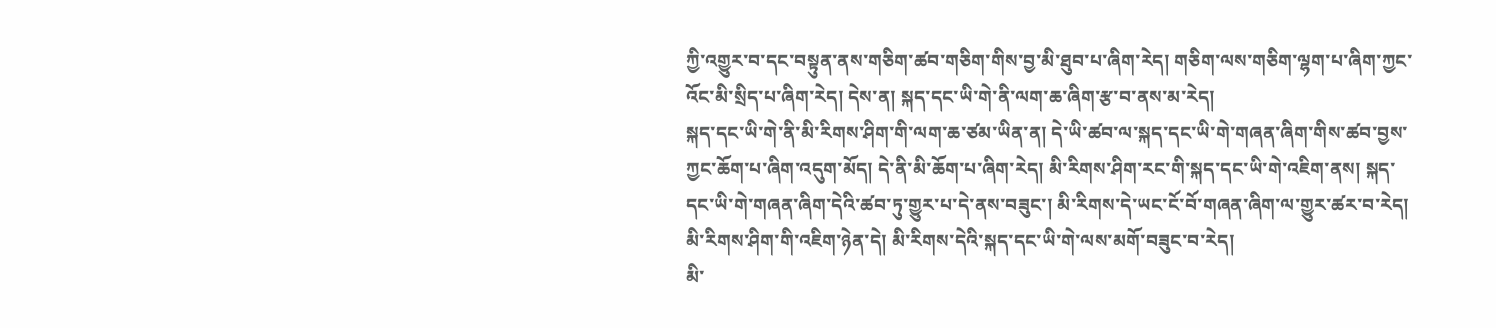ཀྱི་འགྱུར་བ་དང་བསྟུན་ནས་གཅིག་ཚབ་གཅིག་གིས་བྱ་མི་ཐུབ་པ་ཞིག་རེད། གཅིག་ལས་གཅིག་ལྷག་པ་ཞིག་ཀྱང་འོང་མི་སྲིད་པ་ཞིག་རེད། དེས་ན། སྐད་དང་ཡི་གེ་ནི་ལག་ཆ་ཞིག་རྩ་བ་ནས་མ་རེད།
སྐད་དང་ཡི་གེ་ནི་མི་རིགས་ཤིག་གི་ལག་ཆ་ཙམ་ཡིན་ན། དེ་ཡི་ཚབ་ལ་སྐད་དང་ཡི་གེ་གཞན་ཞིག་གིས་ཚབ་བྱས་ཀྱང་ཆོག་པ་ཞིག་འདུག་མོད། དེ་ནི་མི་ཆོག་པ་ཞིག་རེད། མི་རིགས་ཤིག་རང་གི་སྐད་དང་ཡི་གེ་འཇིག་ནས། སྐད་དང་ཡི་གེ་གཞན་ཞིག་དེའི་ཚབ་ཏུ་གྱུར་པ་དེ་ནས་བཟུང་། མི་རིགས་དེ་ཡང་ངོ་བོ་གཞན་ཞིག་ལ་གྱུར་ཚར་བ་རེད། མི་རིགས་ཤིག་གི་འཇིག་ཉེན་དེ། མི་རིགས་དེའི་སྐད་དང་ཡི་གེ་ལས་མགོ་བཟུང་བ་རེད།
མི་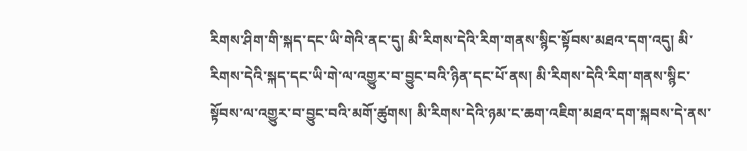རིགས་ཤིག་གི་སྐད་དང་ཡི་གེའི་ནང་དུ། མི་རིགས་དེའི་རིག་གནས་སྙིང་སྟོབས་མཐའ་དག་འདུ། མི་རིགས་དེའི་སྐད་དང་ཡི་གེ་ལ་འགྱུར་བ་བྱུང་བའི་ཉིན་དང་པོ་ནས། མི་རིགས་དེའི་རིག་གནས་སྙིང་སྟོབས་ལ་འགྱུར་བ་བྱུང་བའི་མགོ་ཚུགས། མི་རིགས་དེའི་ཉམ་ང་ཆག་འཇིག་མཐའ་དག་སྐབས་དེ་ནས་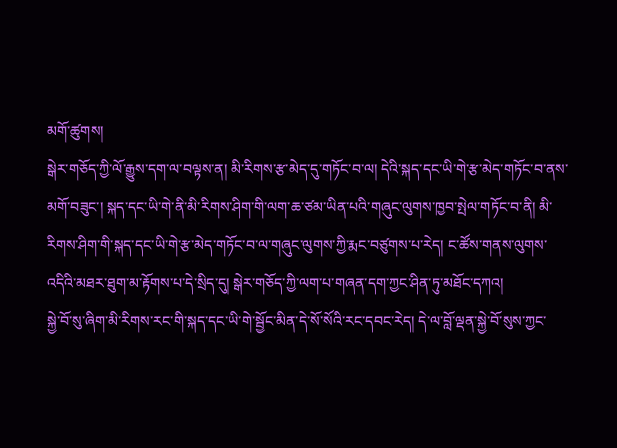མགོ་ཚུགས།
སྒེར་གཅོད་ཀྱི་ལོ་རྒྱུས་དག་ལ་བལྟས་ན། མི་རིགས་རྩ་མེད་དུ་གཏོང་བ་ལ། དེའི་སྐད་དང་ཡི་གེ་རྩ་མེད་གཏོང་བ་ནས་མགོ་བཟུང་། སྐད་དང་ཡི་གེ་ནི་མི་རིགས་ཤིག་གི་ལག་ཆ་ཙམ་ཡིན་པའི་གཞུང་ལུགས་ཁྱབ་སྤེལ་གཏོང་བ་ནི། མི་རིགས་ཤིག་གི་སྐད་དང་ཡི་གེ་རྩ་མེད་གཏོང་བ་ལ་གཞུང་ལུགས་ཀྱི་རྨང་བཙུགས་པ་རེད། ང་ཚོས་གནས་ལུགས་འདིའི་མཐར་ཐུག་མ་རྟོགས་པ་དེ་སྲིད་དུ། སྒེར་གཅོད་ཀྱི་ལག་པ་གཞན་དག་ཀྱང་ཤིན་ཏུ་མཐོང་དཀའ།
སྐྱེ་བོ་སུ་ཞིག་མི་རིགས་རང་གི་སྐད་དང་ཡི་གེ་སྦྱོང་མིན་དེ་སོ་སོའི་རང་དབང་རེད། དེ་ལ་བློ་ལྡན་སྐྱེ་བོ་སུས་ཀྱང་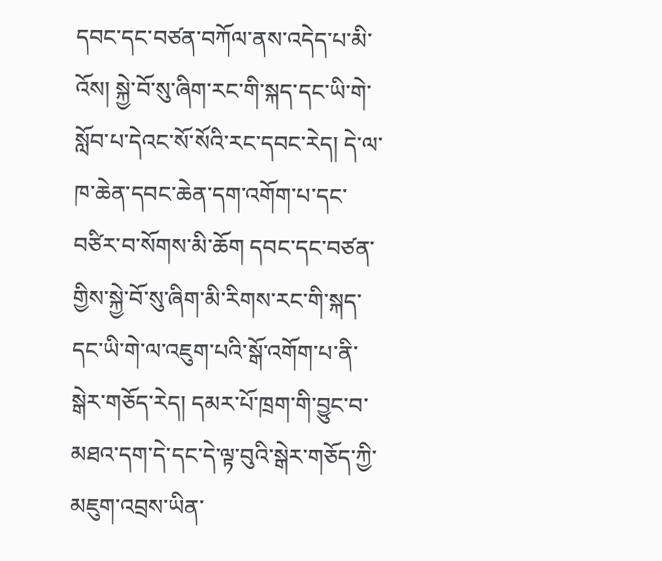དབང་དང་བཙན་བཀོལ་ནས་འདེད་པ་མི་འོས། སྐྱེ་བོ་སུ་ཞིག་རང་གི་སྐད་དང་ཡི་གེ་སློབ་པ་དེའང་སོ་སོའི་རང་དབང་རེད། དེ་ལ་ཁ་ཆེན་དབང་ཆེན་དག་འགོག་པ་དང་བཙིར་བ་སོགས་མི་ཆོག དབང་དང་བཙན་གྱིས་སྐྱེ་བོ་སུ་ཞིག་མི་རིགས་རང་གི་སྐད་དང་ཡི་གེ་ལ་འཇུག་པའི་སྒོ་འགོག་པ་ནི་སྒེར་གཅོད་རེད། དམར་པོ་ཁྲག་གི་བྱུང་བ་མཐའ་དག་དེ་དང་དེ་ལྟ་བུའི་སྒེར་གཅོད་ཀྱི་མཇུག་འབྲས་ཡིན་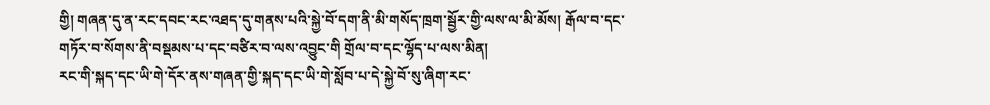གྱི། གཞན་དུ་ན་རང་དབང་རང་འཐད་དུ་གནས་པའི་སྐྱེ་བོ་དག་ནི་མི་གསོད་ཁྲག་སྦྱོར་གྱི་ལས་ལ་མི་མོས། རྒོལ་བ་དང་གཏོར་བ་སོགས་ནི་བསྡམས་པ་དང་བཙིར་བ་ལས་འབྱུང་གི གྲོལ་བ་དང་ལྷོད་པ་ལས་མིན།
རང་གི་སྐད་དང་ཡི་གེ་དོར་ནས་གཞན་གྱི་སྐད་དང་ཡི་གེ་སློབ་པ་དེ་སྐྱེ་བོ་སུ་ཞིག་རང་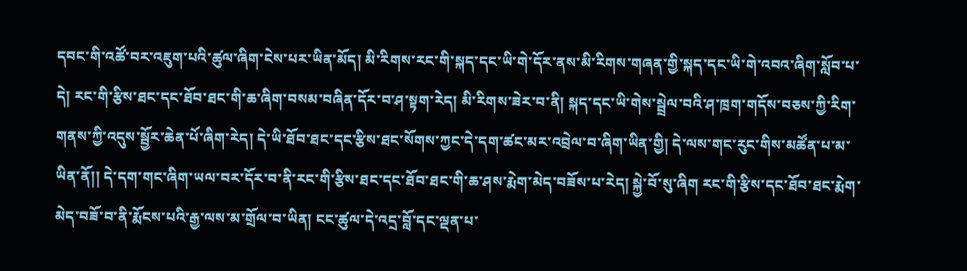དབང་གི་འཚོ་བར་འཇུག་པའི་ཚུལ་ཞིག་ངེས་པར་ཡིན་མོད། མི་རིགས་རང་གི་སྐད་དང་ཡི་གེ་དོར་ནས་མི་རིགས་གཞན་གྱི་སྐད་དང་ཡི་གེ་འབའ་ཞིག་སློབ་པ་དེ། རང་གི་རྩིས་ཐང་དང་ཐོབ་ཐང་གི་ཆ་ཞིག་བསམ་བཞིན་དོར་བ་ཤ་སྟག་རེད། མི་རིགས་ཟེར་བ་ནི། སྐད་དང་ཡི་གེས་སྦྲེལ་བའི་ཤ་ཁྲག་གདོས་བཅས་ཀྱི་རིག་གནས་ཀྱི་འདུས་སྦྱོར་ཆེན་པོ་ཞིག་རེད། དེ་ཡི་ཐོབ་ཐང་དང་རྩིས་ཐང་སོགས་ཀྱང་དེ་དག་ཚང་མར་འབྲེལ་བ་ཞིག་ཡིན་གྱི། དེ་ལས་གང་རུང་གིས་མཚོན་པ་མ་ཡིན་ནོ།། དེ་དག་གང་ཞིག་ཡལ་བར་དོར་བ་ནི་རང་གི་རྩིས་ཐང་དང་ཐོབ་ཐང་གི་ཆ་ཤས་རྨེག་མེད་བཟོས་པ་རེད། སྐྱེ་བོ་སུ་ཞིག རང་གི་རྩིས་དང་ཐོབ་ཐང་རྨེག་མེད་བཟོ་བ་ནི་རྨོངས་པའི་རྒྱ་ལས་མ་གྲོལ་བ་ཡིན། ངང་ཚུལ་དེ་འདྲ་བློ་དང་ལྡན་པ་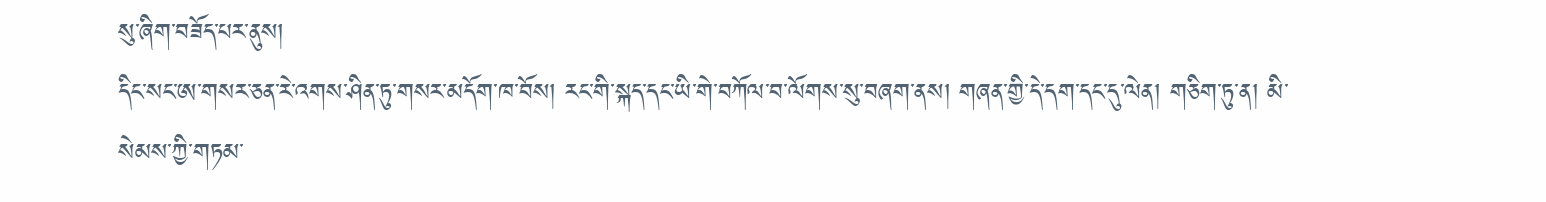སུ་ཞིག་བཟོད་པར་ནུས།
དིང་སང་ཨ་གསར་ཅན་རེ་འགས་ཤིན་ཏུ་གསར་མདོག་ཁ་བོས། རང་གི་སྐད་དང་ཡི་གེ་བཀོལ་བ་ལོགས་སུ་བཞག་ནས། གཞན་གྱི་དེ་དག་དང་དུ་ལེན། གཅིག་ཏུ་ན། མི་སེམས་ཀྱི་གཏམ་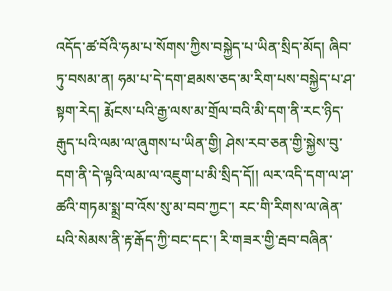འདོད་ཚ་བོའི་ཧམ་པ་སོགས་ཀྱིས་བསྐྱེད་པ་ཡིན་སྲིད་མོད། ཞིབ་ཏུ་བསམ་ན། ཧམ་པ་དེ་དག་ཐམས་ཅད་མ་རིག་པས་བསྐྱེད་པ་ཤ་སྟག་རེད། རྨོངས་པའི་རྒྱ་ལས་མ་གྲོལ་བའི་མི་དག་ནི་རང་ཉིད་རྒུད་པའི་ལམ་ལ་ཞུགས་པ་ཡིན་གྱི། ཤེས་རབ་ཅན་གྱི་སྐྱེས་བུ་དག་ནི་དེ་ལྟའི་ལམ་ལ་འཇུག་པ་མི་སྲིད་དོ།། ལར་འདི་དག་ལ་ཤ་ཚའི་གཏམ་སྨྲ་བ་འོས་སུ་མ་བབ་ཀྱང་། རང་གི་རིགས་ལ་ཞེན་པའི་སེམས་ནི་རྟ་རྒོད་ཀྱི་བང་དང་། རི་གཟར་གྱི་རྦབ་བཞིན་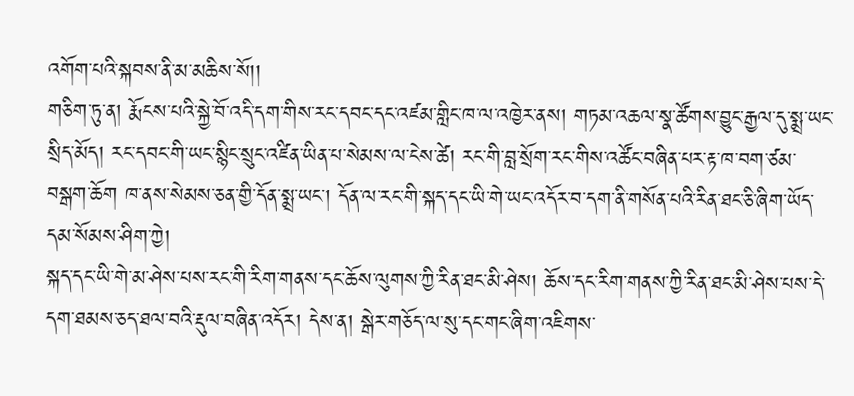འགོག་པའི་སྐབས་ནི་མ་མཆིས་སོ།།
གཅིག་ཏུ་ན། རྨོངས་པའི་སྐྱེ་བོ་འདི་དག་གིས་རང་དབང་དང་འཛམ་གླིང་ཁ་ལ་འཁྱེར་ནས། གཏམ་འཆལ་སྣ་ཚོགས་བྱུང་རྒྱལ་དུ་སྨྲ་ཡང་སྲིད་མོད། རང་དབང་གི་ཡང་སྙིང་སྲུང་འཛིན་ཡིན་པ་སེམས་ལ་ངེས་ཚེ། རང་གི་བླ་སྲོག་རང་གིས་འཚོང་བཞིན་པར་རྟ་ཁ་བག་ཙམ་བསྒག་ཆོག ཁ་ནས་སེམས་ཅན་གྱི་དོན་སྨྲ་ཡང་། དོན་ལ་རང་གི་སྐད་དང་ཡི་གེ་ཡང་འདོར་བ་དག་ནི་གསོན་པའི་རིན་ཐང་ཅི་ཞིག་ཡོད་དམ་སོམས་ཤིག་ཀྱེ།
སྐད་དང་ཡི་གེ་མ་ཤེས་པས་རང་གི་རིག་གནས་དང་ཆོས་ལུགས་ཀྱི་རིན་ཐང་མི་ཤེས། ཆོས་དང་རིག་གནས་ཀྱི་རིན་ཐང་མི་ཤེས་པས་དེ་དག་ཐམས་ཅད་ཐལ་བའི་རྡུལ་བཞིན་འདོར། དེས་ན། སྒེར་གཅོད་ལ་སུ་དང་གང་ཞིག་འཇིགས་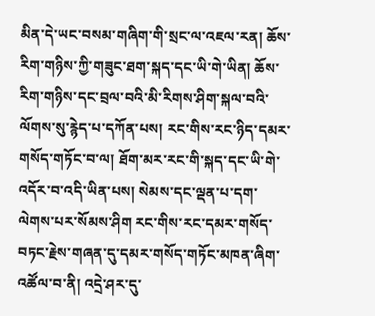མིན་དེ་ཡང་བསམ་གཞིག་གི་སྲང་ལ་འཇལ་རན། ཆོས་རིག་གཉིས་ཀྱི་གཟུང་ཐག་སྐད་དང་ཡི་གེ་ཡིན། ཆོས་རིག་གཉིས་དང་བྲལ་བའི་མི་རིགས་ཤིག་སྐལ་བའི་ལོགས་སུ་རྙེད་པ་དཀོན་པས། རང་གིས་རང་ཉིད་དམར་གསོད་གཏོང་བ་ལ། ཐོག་མར་རང་གི་སྐད་དང་ཡི་གེ་འདོར་བ་འདི་ཡིན་པས། སེམས་དང་ལྡན་པ་དག་ལེགས་པར་སོམས་ཤིག རང་གིས་རང་དམར་གསོད་བཏང་རྗེས་གཞན་དུ་དམར་གསོད་གཏོང་མཁན་ཞིག་འཚོལ་བ་ནི། འདྲེ་ཤར་དུ་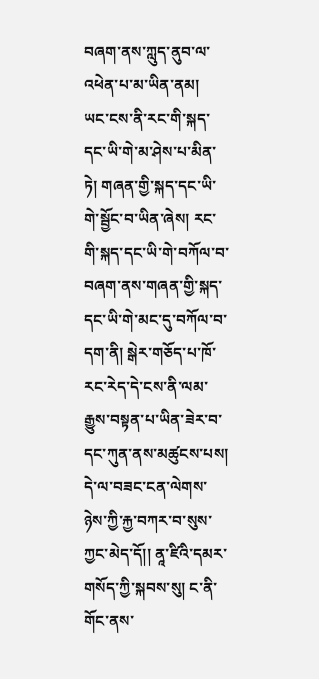བཞག་ནས་ཀླུད་ནུབ་ལ་འཕེན་པ་མ་ཡིན་ནམ།
ཡང་ངས་ནི་རང་གི་སྐད་དང་ཡི་གེ་མ་ཤེས་པ་མིན་ཏེ། གཞན་གྱི་སྐད་དང་ཡི་གེ་སྦྱོང་བ་ཡིན་ཞེས། རང་གི་སྐད་དང་ཡི་གེ་བཀོལ་བ་བཞག་ནས་གཞན་གྱི་སྐད་དང་ཡི་གེ་མང་དུ་བཀོལ་བ་དག་ནི། སྒེར་གཅོད་པ་ཁོ་རང་རེད་དེ་ངས་ནི་ལམ་རྒྱུས་བསྟན་པ་ཡིན་ཟེར་བ་དང་ཀུན་ནས་མཚུངས་པས། དེ་ལ་བཟང་ངན་ལེགས་ཉེས་ཀྱི་རྐྱ་བཀར་བ་སུས་ཀྱང་མེད་དོ།། ནཱ་ཛིའི་དམར་གསོད་ཀྱི་སྐབས་སུ། ང་ནི་གོང་ནས་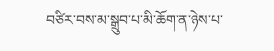བཙིར་བས་མ་སྒྲུབ་པ་མི་ཆོག་ན་ཉེས་པ་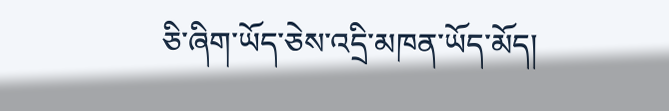ཅི་ཞིག་ཡོད་ཅེས་འདྲི་མཁན་ཡོད་མོད།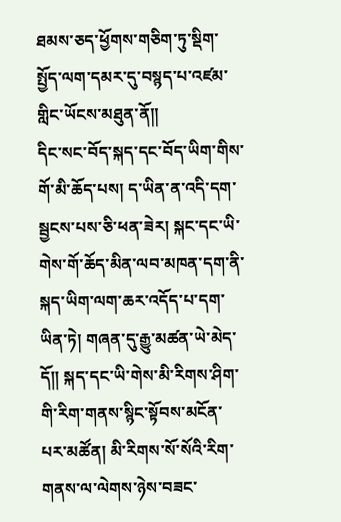ཐམས་ཅད་ཕྱོགས་གཅིག་ཏུ་སྡིག་སྤྱོད་ལག་དམར་དུ་བསྙད་པ་འཛམ་གླིང་ཡོངས་མཐུན་ནོ།།
དིང་སང་བོད་སྐད་དང་བོད་ཡིག་གིས་གོ་མི་ཆོད་པས། ད་ཡིན་ན་འདི་དག་སྦྱངས་པས་ཅི་ཕན་ཟེར། སྐང་དང་ཡི་གེས་གོ་ཆོད་མིན་ལབ་མཁན་དག་ནི་སྐད་ཡིག་ལག་ཆར་འདོད་པ་དག་ཡིན་ཏེ། གཞན་དུ་རྒྱུ་མཚན་ཡེ་མེད་དོ།། སྐད་དང་ཡི་གེས་མི་རིགས་ཤིག་གི་རིག་གནས་སྙིང་སྟོབས་མངོན་པར་མཚོན། མི་རིགས་སོ་སོའི་རིག་གནས་ལ་ལེགས་ཉེས་བཟང་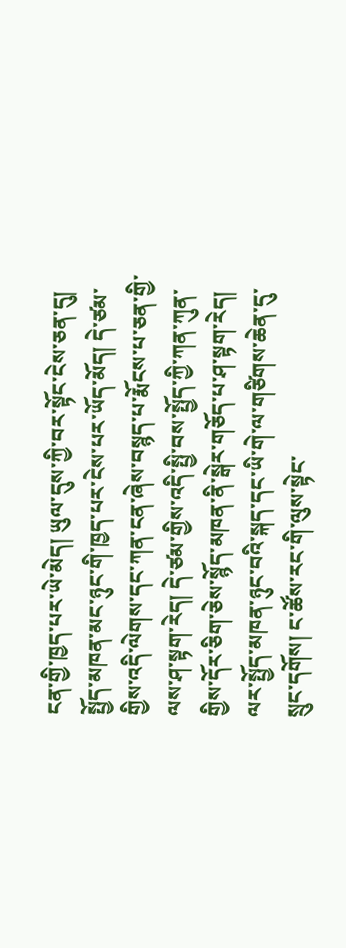ངན་གྱི་ཁྱད་པར་ཡེ་མེད། ཡུལ་དུས་ཀྱི་བར་སྟོང་ངེས་ཅན་དུ། སྤྱོད་མཁན་མང་ཉུང་གི་ཁྱད་པར་ངེས་པར་ཡོད་མོད། དེ་ཙམ་གྱིས་འདི་ལེགས་དང་ཀན་ངན་ཞེས་བསྙད་པ་རྨོངས་པ་ཅན་གྱི་ལས་ཤ་སྟག་རེད། དེ་ཙམ་གྱིས་འདི་སྤྱི་བས་སྤྱོད་ཀྱི་ཀན་ཀུན་གྱིས་དོར་ཅིག་ཅེས་སྙོད་མཁན་ནི་སྒེར་གཅོད་པ་ཤ་སྟག་རེད།
ལར་སྤྱོད་མཁན་ཉུང་བའི་སྐད་དང་ཡི་གེ་ལ་གཙིགས་ཆེན་དུ་སྲུང་དགོས། ང་ཚོས་རང་གི་ལུས་སྟེང་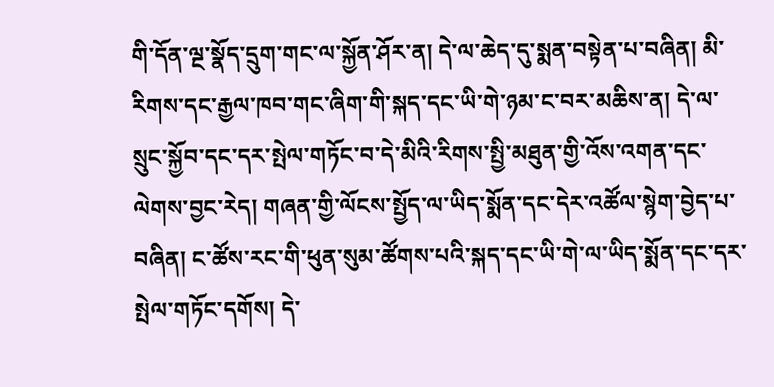གི་དོན་ལྔ་སྣོད་དྲུག་གང་ལ་སྐྱོན་ཤོར་ན། དེ་ལ་ཆེད་དུ་སྨན་བསྟེན་པ་བཞིན། མི་རིགས་དང་རྒྱལ་ཁབ་གང་ཞིག་གི་སྐད་དང་ཡི་གེ་ཉམ་ང་བར་མཆིས་ན། དེ་ལ་སྲུང་སྐྱོབ་དང་དར་སྤེལ་གཏོང་བ་དེ་མིའི་རིགས་སྤྱི་མཐུན་གྱི་འོས་འགན་དང་ལེགས་བྱང་རེད། གཞན་གྱི་ལོངས་སྤྱོད་ལ་ཡིད་སྨོན་དང་དེར་འཚོལ་སྙེག་བྱེད་པ་བཞིན། ང་ཚོས་རང་གི་ཕུན་སུམ་ཚོགས་པའི་སྐད་དང་ཡི་གེ་ལ་ཡིད་སྨོན་དང་དར་སྤེལ་གཏོང་དགོས། དེ་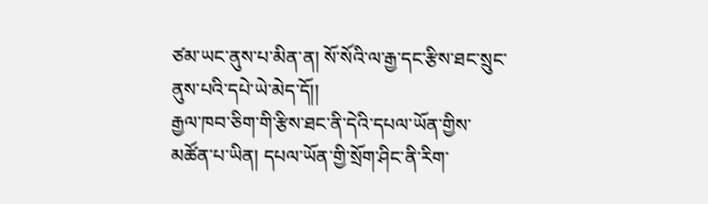ཙམ་ཡང་ནུས་པ་མིན་ན། སོ་སོའི་ལ་རྒྱ་དང་རྩིས་ཐང་སྲུང་ནུས་པའི་དཔེ་ཡེ་མེད་དོ།།
རྒྱལ་ཁབ་ཅིག་གི་རྩིས་ཐང་ནི་དེའི་དཔལ་ཡོན་གྱིས་མཚོན་པ་ཡིན། དཔལ་ཡོན་གྱི་སྲོག་ཤིང་ནི་རིག་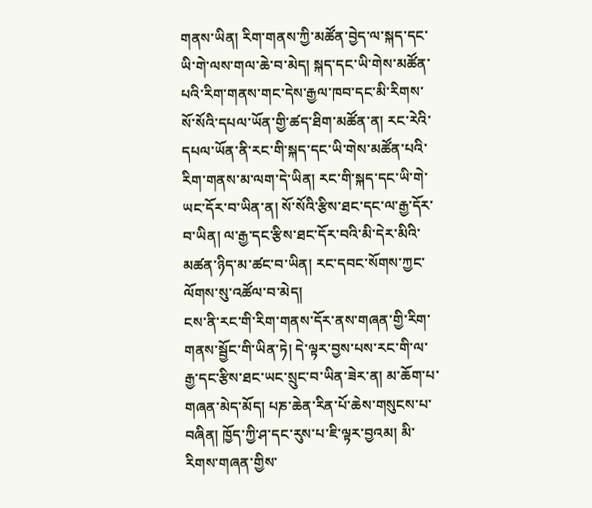གནས་ཡིན། རིག་གནས་ཀྱི་མཚོན་བྱེད་ལ་སྐད་དང་ཡི་གེ་ལས་གལ་ཆེ་བ་མེད། སྐད་དང་ཡི་གེས་མཚོན་པའི་རིག་གནས་གང་དེས་རྒྱལ་ཁབ་དང་མི་རིགས་སོ་སོའི་དཔལ་ཡོན་གྱི་ཚད་ཐིག་མཚོན་ན། རང་རེའི་དཔལ་ཡོན་ནི་རང་གི་སྐད་དང་ཡི་གེས་མཚོན་པའི་རིག་གནས་མ་ལག་དེ་ཡིན། རང་གི་སྐད་དང་ཡི་གེ་ཡང་དོར་བ་ཡིན་ན། སོ་སོའི་རྩིས་ཐང་དང་ལ་རྒྱ་དོར་བ་ཡིན། ལ་རྒྱ་དང་རྩིས་ཐང་དོར་བའི་མི་དེར་མིའི་མཚན་ཉིད་མ་ཚང་བ་ཡིན། རང་དབང་སོགས་ཀྱང་ལོགས་སུ་འཚོལ་བ་མེད།
ངས་ནི་རང་གི་རིག་གནས་དོར་ནས་གཞན་གྱི་རིག་གནས་སྦྱོང་གི་ཡིན་ཏེ། དེ་ལྟར་བྱས་པས་རང་གི་ལ་རྒྱ་དང་རྩིས་ཐང་ཡང་སྲུང་བ་ཡིན་ཟེར་ན། མ་ཆོག་པ་གཞན་མེད་མོད། པཎ་ཆེན་རིན་པོ་ཆེས་གསུངས་པ་བཞིན། ཁྱོད་ཀྱི་ཤ་དང་རུས་པ་ཇི་ལྟར་བྱའམ། མི་རིགས་གཞན་གྱིས་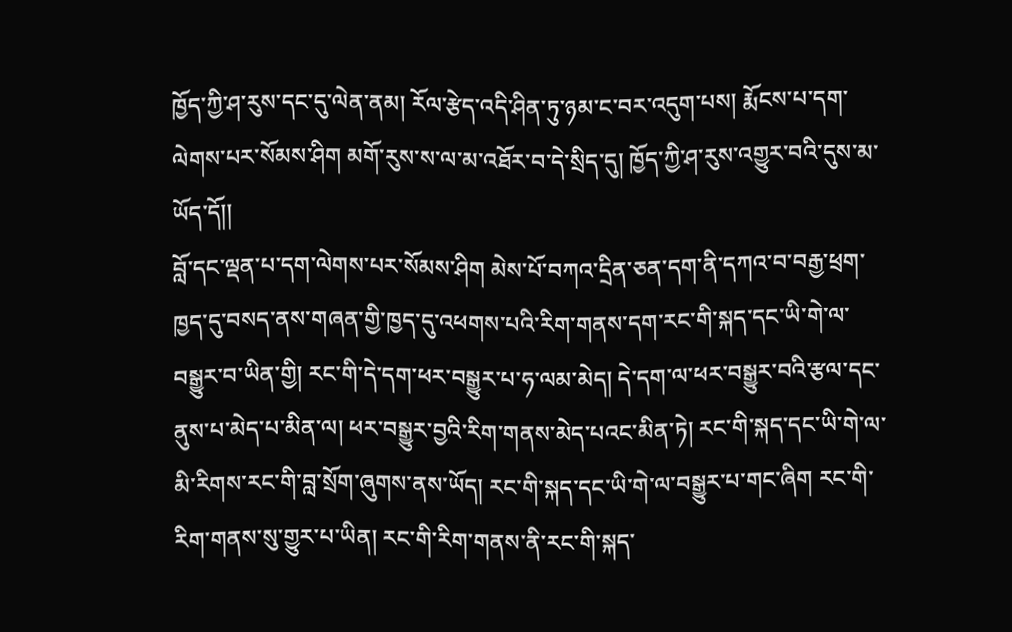ཁྱོད་ཀྱི་ཤ་རུས་དང་དུ་ལེན་ནམ། རོལ་རྩེད་འདི་ཤིན་ཏུ་ཉམ་ང་བར་འདུག་པས། རྨོངས་པ་དག་ལེགས་པར་སོམས་ཤིག མགོ་རུས་ས་ལ་མ་འཐོར་བ་དེ་སྲིད་དུ། ཁྱོད་ཀྱི་ཤ་རུས་འགྱུར་བའི་དུས་མ་ཡོད་དོ།།
བློ་དང་ལྡན་པ་དག་ལེགས་པར་སོམས་ཤིག མེས་པོ་བཀའ་དྲིན་ཅན་དག་ནི་དཀའ་བ་བརྒྱ་ཕྲག་ཁྱད་དུ་བསད་ནས་གཞན་གྱི་ཁྱད་དུ་འཕགས་པའི་རིག་གནས་དག་རང་གི་སྐད་དང་ཡི་གེ་ལ་བསྒྱུར་བ་ཡིན་གྱི། རང་གི་དེ་དག་ཕར་བསྒྱུར་པ་ཧ་ལམ་མེད། དེ་དག་ལ་ཕར་བསྒྱུར་བའི་རྩལ་དང་ནུས་པ་མེད་པ་མིན་ལ། ཕར་བསྒྱུར་བྱའི་རིག་གནས་མེད་པའང་མིན་ཏེ། རང་གི་སྐད་དང་ཡི་གེ་ལ་མི་རིགས་རང་གི་བླ་སྲོག་ཞུགས་ནས་ཡོད། རང་གི་སྐད་དང་ཡི་གེ་ལ་བསྒྱུར་པ་གང་ཞིག རང་གི་རིག་གནས་སུ་གྱུར་པ་ཡིན། རང་གི་རིག་གནས་ནི་རང་གི་སྐད་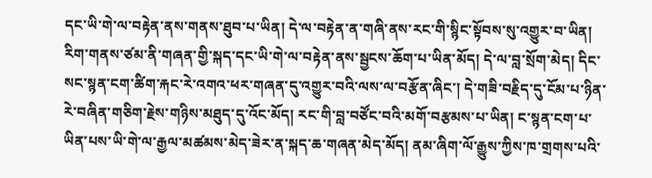དང་ཡི་གེ་ལ་བརྟེན་ནས་གནས་ཐུབ་པ་ཡིན། དེ་ལ་བརྟེན་ན་གཞི་ནས་རང་གི་སྙིང་སྟོབས་སུ་འགྱུར་བ་ཡིན། རིག་གནས་ཙམ་ནི་གཞན་གྱི་སྐད་དང་ཡི་གེ་ལ་བརྟེན་ནས་སྦྱངས་ཆོག་པ་ཡིན་མོད། དེ་ལ་བླ་སྲོག་མེད། དིང་སང་སྙན་ངག་ཚིག་རྐང་རེ་འགའ་ཕར་གཞན་དུ་འགྱུར་བའི་ལས་ལ་བརྩོན་ཞིང་། དེ་གཟི་བརྗིད་དུ་ངོམ་པ་ཉིན་རེ་བཞིན་གཅིག་རྗེས་གཉིས་མཐུད་དུ་འོང་མོད། རང་གི་བླ་བཙོང་བའི་མགོ་བརྩམས་པ་ཡིན། ང་སྙན་ངག་པ་ཡིན་པས་ཡི་གེ་ལ་རྒྱལ་མཚམས་མེད་ཟེར་ན་སྐད་ཆ་གཞན་མེད་མོད། ནམ་ཞིག་ལོ་རྒྱུས་ཀྱིས་ཁ་གྲགས་པའི་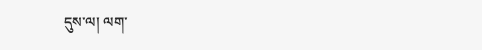དུས་ལ། ལག་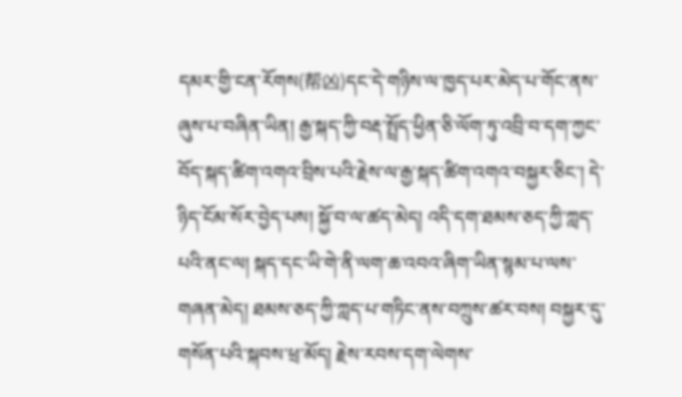དམར་གྱི་ངན་རོགས(帮凶)དང་དེ་གཉིས་ལ་ཁྱད་པར་མེད་པ་གོང་ནས་ཞུས་པ་བཞིན་ཡིན། རྒྱ་སྐད་ཀྱི་བརྡ་སྤྲོད་ཕྱིན་ཅི་ལོག་ཏུ་འབྲི་བ་དག་ཀྱང་བོད་སྐད་ཚིག་འགའ་བྲིས་པའི་རྗེས་ལ་རྒྱ་སྐད་ཚིག་འགའ་བསྐྱར་ཅིང་། དེ་ཉིད་ངོམ་སོར་བྱེད་པས། སྐྱོ་བ་ལ་ཚད་མེད། འདི་དག་ཐམས་ཅད་ཀྱི་ཀླད་པའི་ནང་ལ། སྐད་དང་ཡི་གེ་ནི་ལག་ཆ་འབའ་ཞིག་ཡིན་སྙམ་པ་ལས་གཞན་མེད། ཐམས་ཅད་ཀྱི་ཀླད་པ་གཏིང་ནས་བཀྲུས་ཚར་བས། བསྐྱར་དུ་གསོན་པའི་སྐབས་ཕྲ་མོད། རྗེས་རབས་དག་ལེགས་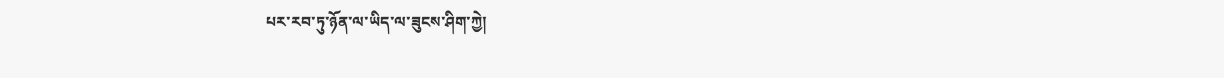པར་རབ་ཏུ་ཉོན་ལ་ཡིད་ལ་ཟུངས་ཤིག་ཀྱེ།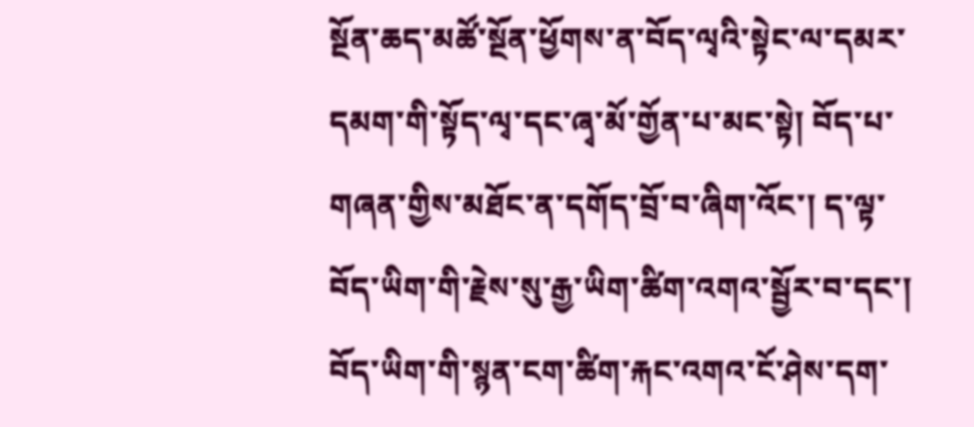སྔོན་ཆད་མཚོ་སྔོན་ཕྱོགས་ན་བོད་ལྭའི་སྟེང་ལ་དམར་དམག་གི་སྟོད་ལྭ་དང་ཞྭ་མོ་གྱོན་པ་མང་སྟེ། བོད་པ་གཞན་གྱིས་མཐོང་ན་དགོད་བྲོ་བ་ཞིག་འོང་། ད་ལྟ་བོད་ཡིག་གི་རྗེས་སུ་རྒྱ་ཡིག་ཚིག་འགའ་སྦྱོར་བ་དང་། བོད་ཡིག་གི་སྙན་ངག་ཚིག་རྐང་འགའ་ངོ་ཤེས་དག་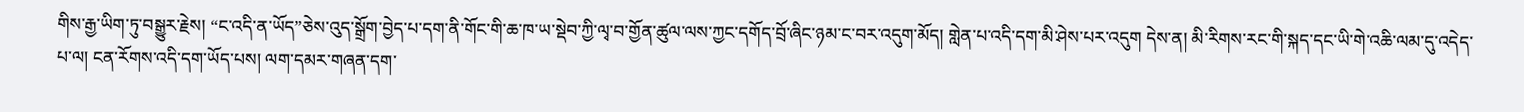གིས་རྒྱ་ཡིག་ཏུ་བསྒྱུར་རྗེས། “ང་འདི་ན་ཡོད”ཅེས་འུད་སྒྲོག་བྱེད་པ་དག་ནི་གོང་གི་ཆ་ཁ་ཡ་སྡེབ་ཀྱི་ལྭ་བ་གྱོན་ཚུལ་ལས་ཀྱང་དགོད་བྲོ་ཞིང་ཉམ་ང་བར་འདུག་མོད། གླེན་པ་འདི་དག་མི་ཤེས་པར་འདུག དེས་ན། མི་རིགས་རང་གི་སྐད་དང་ཡི་གེ་འཆི་ལམ་དུ་འདེད་པ་ལ། ངན་རོགས་འདི་དག་ཡོད་པས། ལག་དམར་གཞན་དག་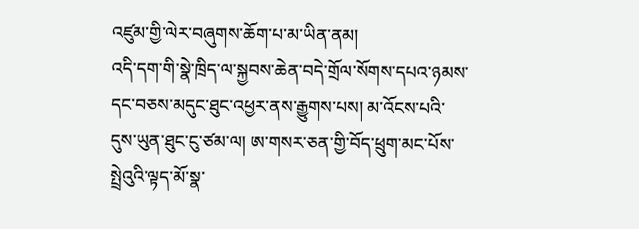འཛུམ་གྱི་ལེར་བཞུགས་ཆོག་པ་མ་ཡིན་ནམ།
འདི་དག་གི་སྣེ་ཁྲིད་ལ་སྐྱབས་ཆེན་བདེ་གྲོལ་སོགས་དཔའ་ཉམས་དང་བཅས་མདུང་ཐུང་འཕྱར་ནས་རྒྱུགས་པས། མ་འོངས་པའི་དུས་ཡུན་ཐུང་ངུ་ཙམ་ལ། ཨ་གསར་ཅན་གྱི་བོད་ཕྲུག་མང་པོས་སྤྲེའུའི་ལྟད་མོ་སྣ་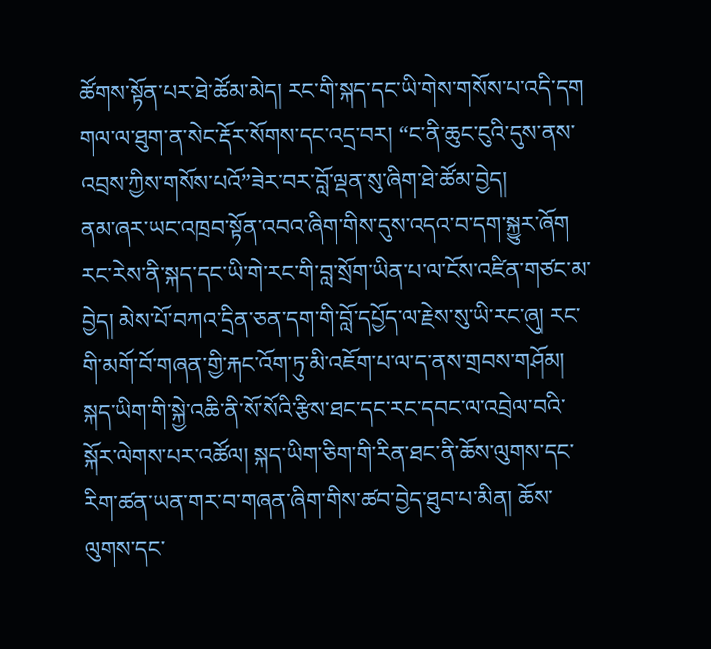ཚོགས་སྟོན་པར་ཐེ་ཚོམ་མེད། རང་གི་སྐད་དང་ཡི་གེས་གསོས་པ་འདི་དག གལ་ལ་ཐུག་ན་སེང་རྡོར་སོགས་དང་འདྲ་བར། “ང་ནི་ཆུང་ངུའི་དུས་ནས་འབྲས་ཀྱིས་གསོས་པའོ”ཟེར་བར་བློ་ལྡན་སུ་ཞིག་ཐེ་ཚོམ་བྱེད།
ནམ་ཞར་ཡང་འཁྲབ་སྟོན་འབའ་ཞིག་གིས་དུས་འདའ་བ་དག་སྐྱུར་ཞོག རང་རེས་ནི་སྐད་དང་ཡི་གེ་རང་གི་བླ་སྲོག་ཡིན་པ་ལ་ངོས་འཛིན་གཙང་མ་བྱེད། མེས་པོ་བཀའ་དྲིན་ཅན་དག་གི་བློ་དཔྱོད་ལ་རྗེས་སུ་ཡི་རང་ཞུ། རང་གི་མགོ་བོ་གཞན་གྱི་རྐང་འོག་ཏུ་མི་འཇོག་པ་ལ་ད་ནས་གྲབས་གཤོམ། སྐད་ཡིག་གི་སྐྱེ་འཆི་ནི་སོ་སོའི་རྩིས་ཐང་དང་རང་དབང་ལ་འབྲེལ་བའི་སྐོར་ལེགས་པར་འཚོལ། སྐད་ཡིག་ཅིག་གི་རིན་ཐང་ནི་ཆོས་ལུགས་དང་རིག་ཚན་ཡན་གར་བ་གཞན་ཞིག་གིས་ཚབ་བྱེད་ཐུབ་པ་མིན། ཆོས་ལུགས་དང་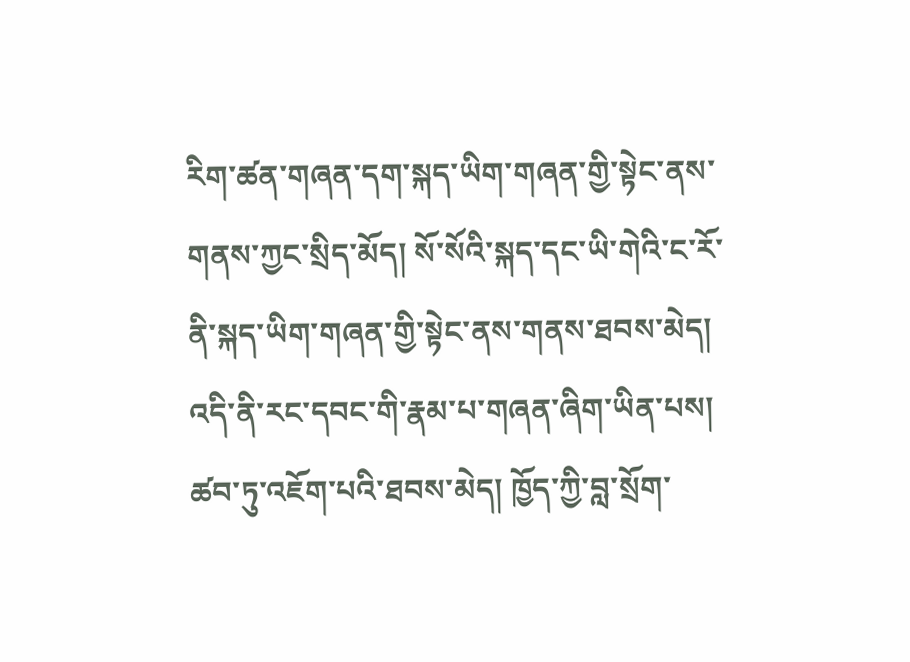རིག་ཚན་གཞན་དག་སྐད་ཡིག་གཞན་གྱི་སྟེང་ནས་གནས་ཀྱང་སྲིད་མོད། སོ་སོའི་སྐད་དང་ཡི་གེའི་ང་རོ་ནི་སྐད་ཡིག་གཞན་གྱི་སྟེང་ནས་གནས་ཐབས་མེད། འདི་ནི་རང་དབང་གི་རྣམ་པ་གཞན་ཞིག་ཡིན་པས། ཚབ་ཏུ་འཇོག་པའི་ཐབས་མེད། ཁྱོད་ཀྱི་བླ་སྲོག་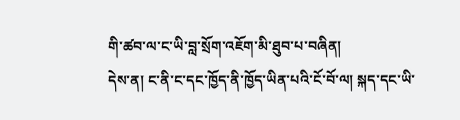གི་ཚབ་ལ་ང་ཡི་བླ་སྲོག་འཇོག་མི་ཐུབ་པ་བཞིན།
དེས་ན། ང་ནི་ང་དང་ཁྱོད་ནི་ཁྱོད་ཡིན་པའི་ངོ་བོ་ལ། སྐད་དང་ཡི་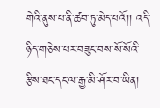གེའི་ནུས་པ་ནི་ཚབ་ཏུ་མེད་པའོ།། འདི་ཉིད་གཅེས་པར་བཟུང་བས་སོ་སོའི་རྩིས་ཐང་དང་ལ་རྒྱ་མི་ཤོར་བ་ཡིན།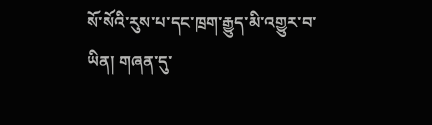སོ་སོའི་རུས་པ་དང་ཁྲག་རྒྱུད་མི་འགྱུར་བ་ཡིན། གཞན་དུ་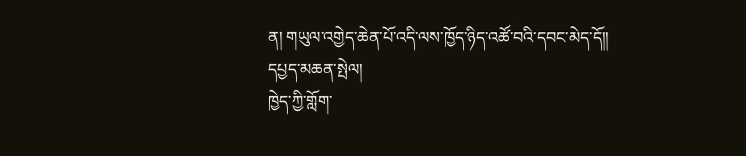ན། གཡུལ་འགྱེད་ཆེན་པོ་འདི་ལས་ཁྱོད་ཉིད་འཚོ་བའི་དབང་མེད་དོ།།
དཔྱད་མཆན་སྤེལ།
ཁྱེད་ཀྱི་གློག་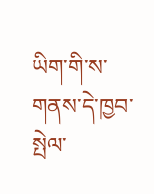ཡིག་གི་ས་གནས་དེ་ཁྱབ་སྤེལ་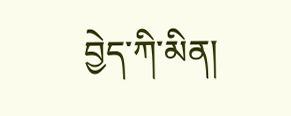བྱེད་ཀི་མིན།